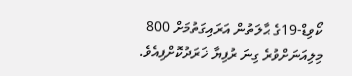ކޯވިޑް-19ގެ ޙާލަތުން އަރައިގަތުމަށް 800 މިލިއަނަށްވުރެ ގިނަ ރުފިޔާ ޚަރަދުކޮށްފިއެވެ.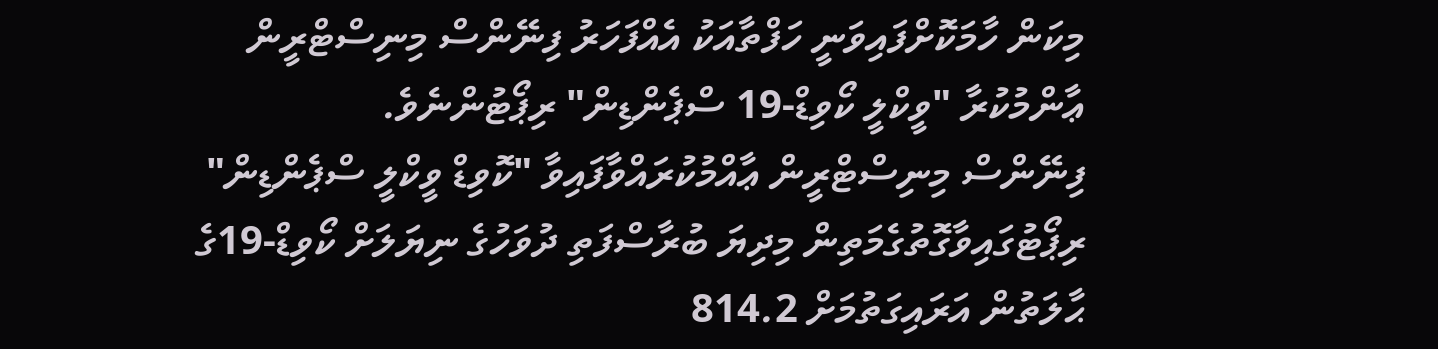މިކަން ހާމަކޮށްފައިވަނީ ހަފްތާއަކު އެއްފަހަރު ފިނޭންސް މިނިސްޓްރީން ޢާންމުކުރާ "ވީކްލީ ކޯވިޑް-19 ސްޕެންޑިން" ރިޕޯޓުންނެވެ.
ފިނޭންސް މިނިސްޓްރީން ޢާއްމުކުރައްވާފައިވާ "ކޮވިޑް ވީކްލީ ސްޕެންޑިން" ރިޕޯޓުގައިވާގޮތުގެމަތިން މިދިޔަ ބުރާސްފަތި ދުވަހުގެ ނިޔަލަށް ކޯވިޑް-19ގެ ޙާލަތުން އަރައިގަތުމަށް 814.2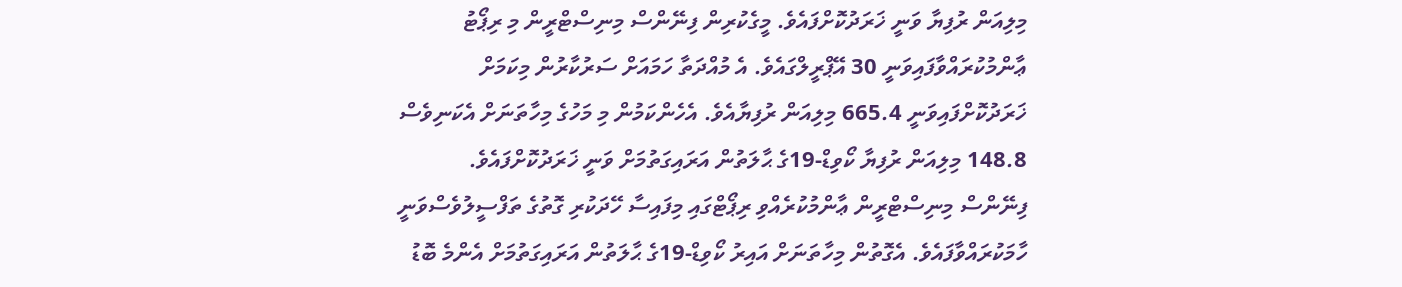މިލިއަން ރުފިޔާ ވަނީ ޚަރަދުކޮށްފައެވެ. މީގެކުރިން ފިނޭންސް މިނިސްޓްރީން މި ރިޕޯޓު ޢާންމުކުރައްވާފައިވަނީ 30 އޭޕްރީލްގައެވެ. އެ މުއްދަތާ ހަމައަށް ސަރުކާރުން މިކަމަށް ޚަރަދުކޮށްފައިވަނީ 665.4 މިލިއަން ރުފިޔާއެވެ. އެހެންކަމުން މި މަހުގެ މިހާތަނަށް އެކަނިވެސް 148.8 މިލިއަން ރުފިޔާ ކޯވިޑް-19ގެ ޙާލަތުން އަރައިގަތުމަށް ވަނީ ޚަރަދުކޮށްފައެވެ.
ފިނޭންސް މިނިސްޓްރީން ޢާންމުކުރެއްވި ރިޕޯޓްގައި މިފައިސާ ހޭދަކުރި ގޮތުގެ ތަފްސީލުވެސްވަނީ ހާމަކުރައްވާފައެވެ. އެގޮތުން މިހާތަނަށް އައިރު ކޯވިޑް-19ގެ ޙާލަތުން އަރައިގަތުމަށް އެންމެ ބޮޑު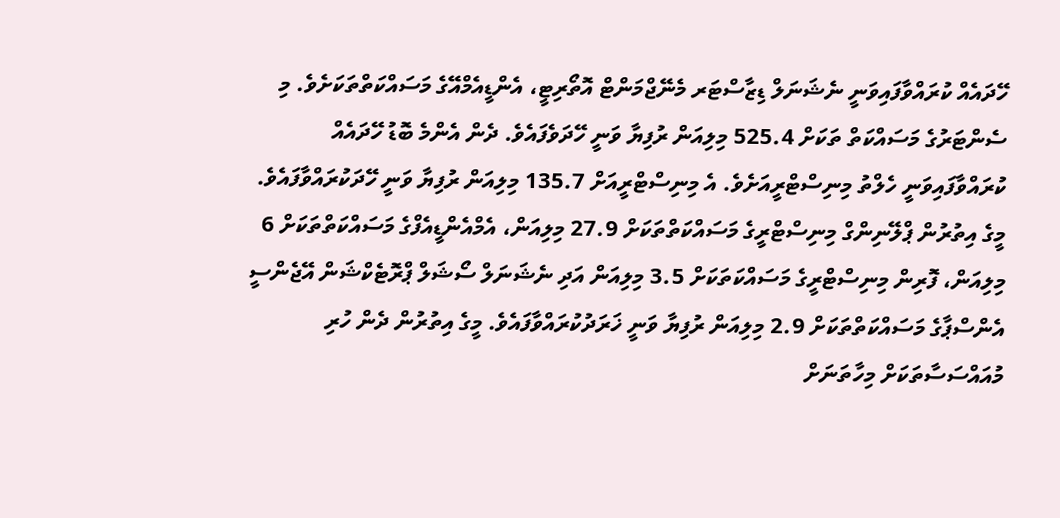ހޭދައެއް ކުރައްވާފައިވަނީ ނެޝަނަލް ޑިޒާސްޓަރ މެނޭޖްމަންޓް އޮތޯރިޓީ، އެންޑީއެމްއޭގެ މަސައްކަތްތަކަށެވެ. މި ސެންޓަރުގެ މަސައްކަތް ތަކަށް 525.4 މިލިއަން ރުފިޔާ ވަނީ ހޭދަވެފައެވެ. ދެން އެންމެ ބޮޑު ހޭދައެއް ކުރައްވާފައިވަނީ ހެލްތު މިނިސްޓްރީއަށެވެ. އެ މިނިސްޓްރީއަށް 135.7 މިލިއަން ރުފިޔާ ވަނީ ހޭދަކުރައްވާފައެވެ. މީގެ އިތުރުން ޕްލޭނިންގް މިނިސްޓްރީގެ މަސައްކަތްތަކަށް 27.9 މިލިއަން، އެމްއެންޑީއެފްގެ މަސައްކަތްތަކަށް 6 މިލިއަން، ފޮރިން މިނިސްޓްރީގެ މަސައްކަތަކަށް 3.5 މިލިއަން އަދި ނެޝަނަލް ސޯޝަލް ޕްރޮޓެކްޝަން އޭޖެންސީ އެންސްޕާގެ މަސައްކަތްތަކަށް 2.9 މިލިއަން ރުފިޔާ ވަނީ ޚަރަދުކުރައްވާފައެވެ. މީގެ އިތުރުން ދެން ހުރި މުއައްސަސާތަކަށް މިހާތަނަށް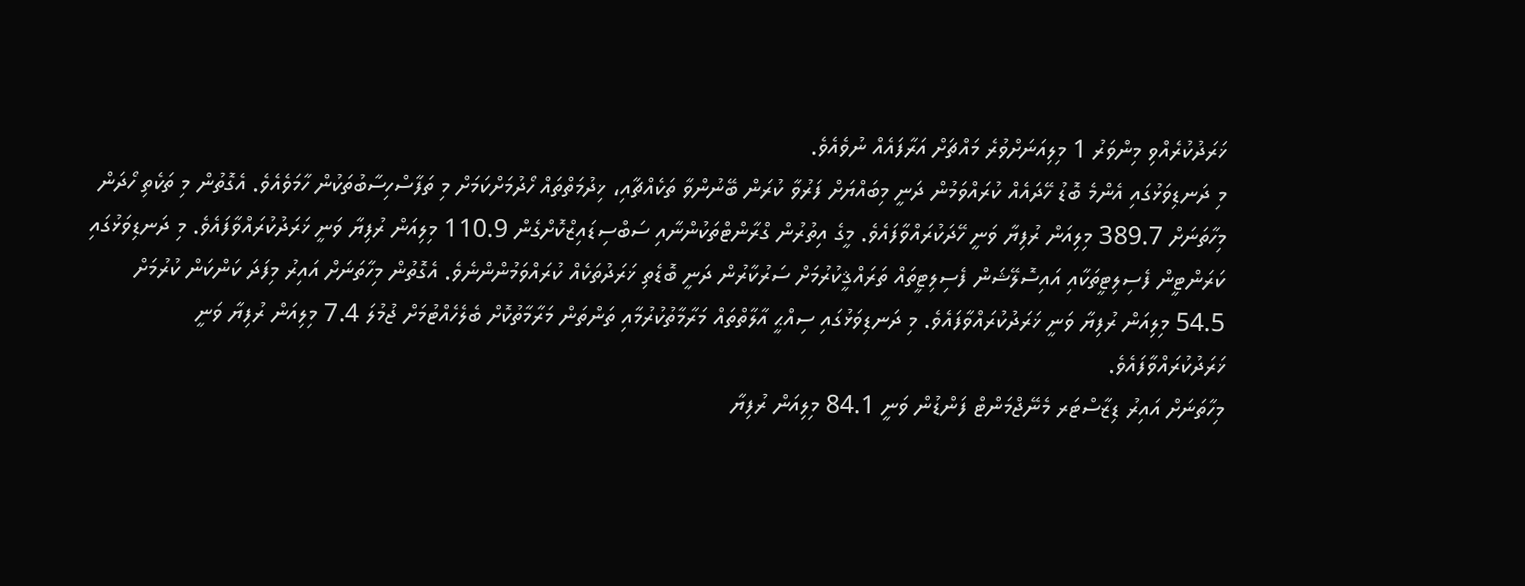ޚަރަދުކުރެއްވި މިންވަރު 1 މިލިއަނަށްވުރެ މައްޗަށް އަރާފައެއް ނުވެއެވެ.
މި ދަނޑިވަޅުގައި އެންމެ ބޮޑު ހޭދައެއް ކުރައްވަމުން ދަނީ މިބައްޔަށް ފަރުވާ ކުރަން ބޭނުންވާ ތަކެއްޗާއި، ޚިދުމަތްތައް ހޯދުމަށްކަމަށް މި ތަފާސްހިސާބުތަކުން ހާމަވެއެވެ. އެގޮތުން މި ތަކެތި ހޯދަން މިހާތަނަށް 389.7 މިލިއަން ރުފިޔާ ވަނީ ހޭދަކުރައްވާފައެވެ. މީގެ އިތުރުން ގްރާންޓްތަކުންނާއި ސަބްސިޑައިޒްކޮށްގެން 110.9 މިލިއަން ރުފިޔާ ވަނީ ޚަރަދުކުރައްވާފައެވެ. މި ދަނޑިވަޅުގައި ކަރަންޓީން ފެސިލިޓީތަކާއި އައިސޮލޭޝަން ފެސިލިޓީތައް ތަރައްޤީކުރުމަށް ސަރުކާރުން ދަނީ ބޮޑެތި ޚަރަދުތަކެއް ކުރައްވަމުންންނެވެ. އެގޮތުން މިހާތަނަށް އައިރު މިފަދަ ކަންކަން ކުރުމަށް 54.5 މިލިއަން ރުފިޔާ ވަނީ ޚަރަދުކުރައްވާފައެވެ. މި ދަނޑިވަޅުގައި ސިއްޙީ އާލާތްތައް މަރާމާތުކުރުމާއި ތަންތަން މަރާމާތުކޮށް ބެލެހެއްޓުމަށް ޖުމުލަ 7.4 މިލިއަން ރުފިޔާ ވަނީ ޚަރަދުކުރައްވާފައެވެ.
މިހާތަނަށް އައިރު ޑިޒާސްޓަރ މެނޭޖްމަންޓް ފަންޑުން ވަނީ 84.1 މިލިއަން ރުފިޔާ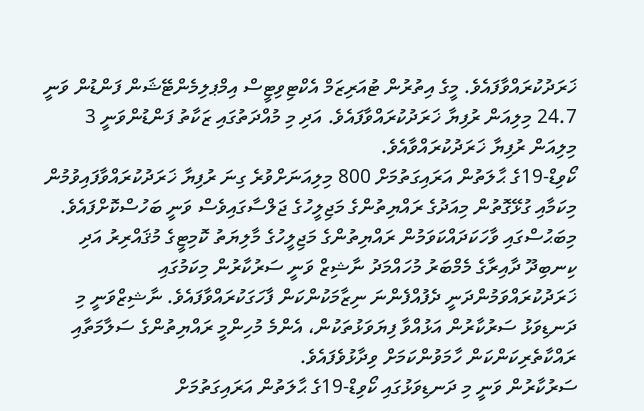ޚަރަދުކުރައްވާފައެވެ. މީގެ އިތުރުން ޓުއަރިޒަމް އެކްޓިވިޓީސް އިމްޕލިމެންޓޭޝަން ފަންޑުން ވަނީ 24.7 މިލިއަން ރުފިޔާ ޚަރަދުކުރައްވާފައެވެ. އަދި މި މުއްދަތުގައި ޒަކާތު ފަންޑުންވަނީ 3 މިލިއަން ރުފިޔާ ޚަރަދުކުރައްވާއެވެ.
ކޯވިޑް-19ގެ ޙާލަތުން އަރައިގަތުމަށް 800 މިލިއަނަށްވުރެ ގިނަ ރުފިޔާ ޚަރަދުކުރައްވާފައިވުމުން މިކަމާއި ގުޅޭގޮތުން މިއަދުގެ ރައްޔިތުންގެ މަޖިލީހުގެ ޖަލްސާގައިވެސް ވަނީ ބަހުސްކޮށްފައެވެ.
މިބަޙުސްގައި ވާހަކަދައްކަވަމުން ރައްޔިތުންގެ މަޖިލީހުގެ މާލިޔަތު ކޮމިޓީގެ މުޤައްރިރު އަދި ކިނބިދޫ ދާއިރާގެ މެމްބަރު މުހައްމަދު ނާޝިޒް ވަނީ ސަރުކާރުން މިކަމުގައި ޚަރަދުކުރައްވަމުންދަނީ ދެފުއްފެންނަ ނިޒާމަކުންކަން ފާހަގަކުރައްވާފައެވެ. ނާޝިޒްވަނީ މި ދަނޑިވަޅު ސަރުކާރުން އަޅުއްވާ ފިޔަވަޅުތަކުން، އެންމެ މުހިންމީ ރައްޔިތުންގެ ސަލާމަތާއި ރައްކާތެރިކަންކަން ހާމަވުންކަމަށް ވިދާޅުވެފައެވެ.
ސަރުކާރުން ވަނީ މި ދަނޑިވަޅުގައި ކޯވިޑް-19ގެ ޙާލަތުން އަރައިގަތުމަށް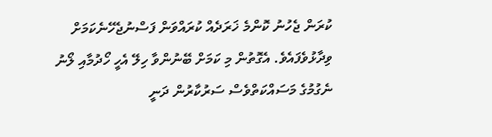ކުރަން ޖެހުނު ކޮންމެ ޚަރަދެއް ކުރައްވަން ފަސްނުޖެހޭނެކަމަށް ވިދާޅުވެފައެވެ. އެގޮތުން މި ކަމަށް ބޭނުންވާ ހިލޭ އެހީ ހޯދުމާއި ލޯނު ނެގުމުގެ މަސައްކަތްވެސް ސަރުކާރުން ދަނީ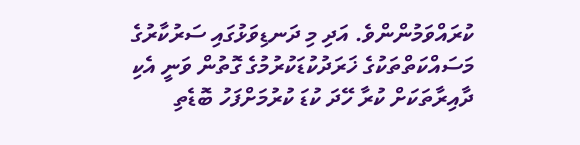ކުރައްވަމުންންވެ. އަދި މި ދަނޑިވަޅުގައި ސަރުކާރުގެ މަސައްކަތްތަކުގެ ޚަރަދުކުޑަކުރުމުގެ ގޮތުން ވަނީ އެކި ދާއިރާތަކަށް ކުރާ ހޭދަ ކުޑަ ކުރުމަށްފަހު ބޮޑެތި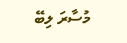މުސާރަ ލިބޭ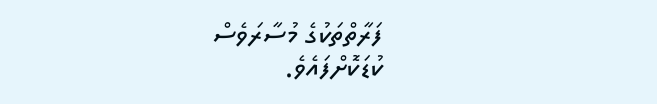ފަރާތްތަކުގެ މުސާރަވެސް ކުޑަކޮށްފައެވެ.